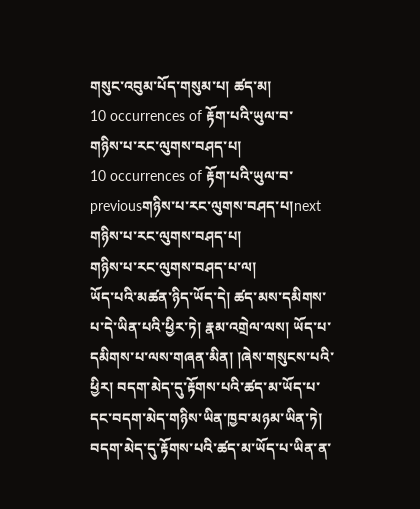གསུང་འབུམ་པོད་གསུམ་པ། ཚད་མ།
10 occurrences of རྟོག་པའི་ཡུལ་བ་
གཉིས་པ་རང་ལུགས་བཤད་པ།
10 occurrences of རྟོག་པའི་ཡུལ་བ་
previousགཉིས་པ་རང་ལུགས་བཤད་པ།next
གཉིས་པ་རང་ལུགས་བཤད་པ།
གཉིས་པ་རང་ལུགས་བཤད་པ་ལ།
ཡོད་པའི་མཚན་ཉིད་ཡོད་དེ། ཚད་མས་དམིགས་པ་དེ་ཡིན་པའི་ཕྱིར་ཏེ། རྣམ་འགྲེལ་ལས། ཡོད་པ་དམིགས་པ་ལས་གཞན་མིན། །ཞེས་གསུངས་པའི་ཕྱིར། བདག་མེད་དུ་རྟོགས་པའི་ཚད་མ་ཡོད་པ་དང་བདག་མེད་གཉིས་ཡིན་ཁྱབ་མཉམ་ཡིན་ཏེ། བདག་མེད་དུ་རྟོགས་པའི་ཚད་མ་ཡོད་པ་ཡིན་ན་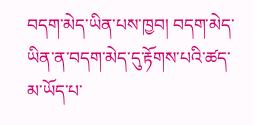བདག་མེད་ཡིན་པས་ཁྱབ། བདག་མེད་ཡིན་ན་བདག་མེད་དུ་རྟོགས་པའི་ཚད་མ་ཡོད་པ་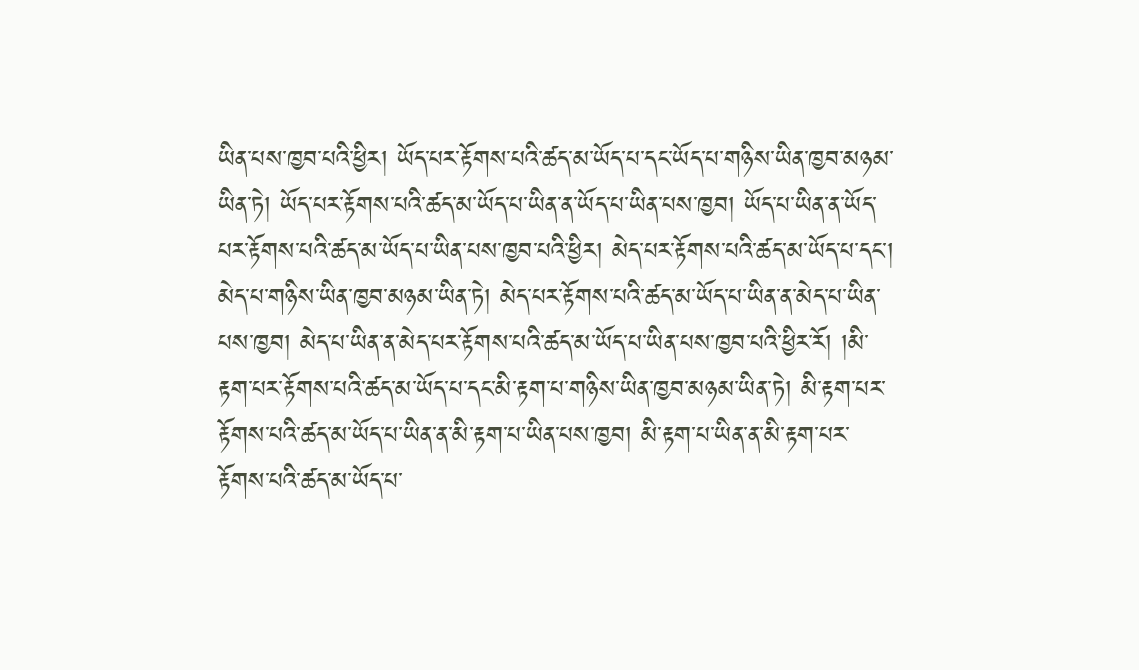ཡིན་པས་ཁྱབ་པའི་ཕྱིར། ཡོད་པར་རྟོགས་པའི་ཚད་མ་ཡོད་པ་དང་ཡོད་པ་གཉིས་ཡིན་ཁྱབ་མཉམ་ཡིན་ཏེ། ཡོད་པར་རྟོགས་པའི་ཚད་མ་ཡོད་པ་ཡིན་ན་ཡོད་པ་ཡིན་པས་ཁྱབ། ཡོད་པ་ཡིན་ན་ཡོད་པར་རྟོགས་པའི་ཚད་མ་ཡོད་པ་ཡིན་པས་ཁྱབ་པའི་ཕྱིར། མེད་པར་རྟོགས་པའི་ཚད་མ་ཡོད་པ་དང་། མེད་པ་གཉིས་ཡིན་ཁྱབ་མཉམ་ཡིན་ཏེ། མེད་པར་རྟོགས་པའི་ཚད་མ་ཡོད་པ་ཡིན་ན་མེད་པ་ཡིན་པས་ཁྱབ། མེད་པ་ཡིན་ན་མེད་པར་རྟོགས་པའི་ཚད་མ་ཡོད་པ་ཡིན་པས་ཁྱབ་པའི་ཕྱིར་རོ། །མི་རྟག་པར་རྟོགས་པའི་ཚད་མ་ཡོད་པ་དང་མི་རྟག་པ་གཉིས་ཡིན་ཁྱབ་མཉམ་ཡིན་ཏེ། མི་རྟག་པར་རྟོགས་པའི་ཚད་མ་ཡོད་པ་ཡིན་ན་མི་རྟག་པ་ཡིན་པས་ཁྱབ། མི་རྟག་པ་ཡིན་ན་མི་རྟག་པར་རྟོགས་པའི་ཚད་མ་ཡོད་པ་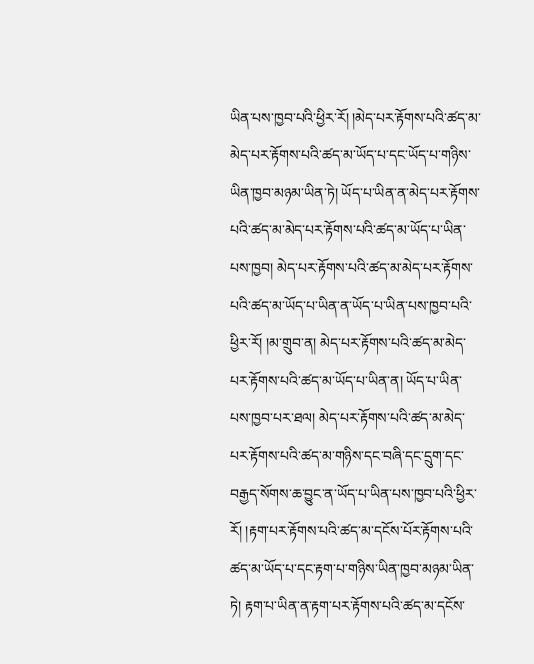ཡིན་པས་ཁྱབ་པའི་ཕྱིར་རོ། །མེད་པར་རྟོགས་པའི་ཚད་མ་མེད་པར་རྟོགས་པའི་ཚད་མ་ཡོད་པ་དང་ཡོད་པ་གཉིས་ཡིན་ཁྱབ་མཉམ་ཡིན་ཏེ། ཡོད་པ་ཡིན་ན་མེད་པར་རྟོགས་པའི་ཚད་མ་མེད་པར་རྟོགས་པའི་ཚད་མ་ཡོད་པ་ཡིན་པས་ཁྱབ། མེད་པར་རྟོགས་པའི་ཚད་མ་མེད་པར་རྟོགས་པའི་ཚད་མ་ཡོད་པ་ཡིན་ན་ཡོད་པ་ཡིན་པས་ཁྱབ་པའི་ཕྱིར་རོ། །མ་གྲུབ་ན། མེད་པར་རྟོགས་པའི་ཚད་མ་མེད་པར་རྟོགས་པའི་ཚད་མ་ཡོད་པ་ཡིན་ན། ཡོད་པ་ཡིན་པས་ཁྱབ་པར་ཐལ། མེད་པར་རྟོགས་པའི་ཚད་མ་མེད་པར་རྟོགས་པའི་ཚད་མ་གཉིས་དང་བཞི་དང་དྲུག་དང་བརྒྱད་སོགས་ཆ་བྱུང་ན་ཡོད་པ་ཡིན་པས་ཁྱབ་པའི་ཕྱིར་རོ། །རྟག་པར་རྟོགས་པའི་ཚད་མ་དངོས་པོར་རྟོགས་པའི་ཚད་མ་ཡོད་པ་དང་རྟག་པ་གཉིས་ཡིན་ཁྱབ་མཉམ་ཡིན་ཏེ། རྟག་པ་ཡིན་ན་རྟག་པར་རྟོགས་པའི་ཚད་མ་དངོས་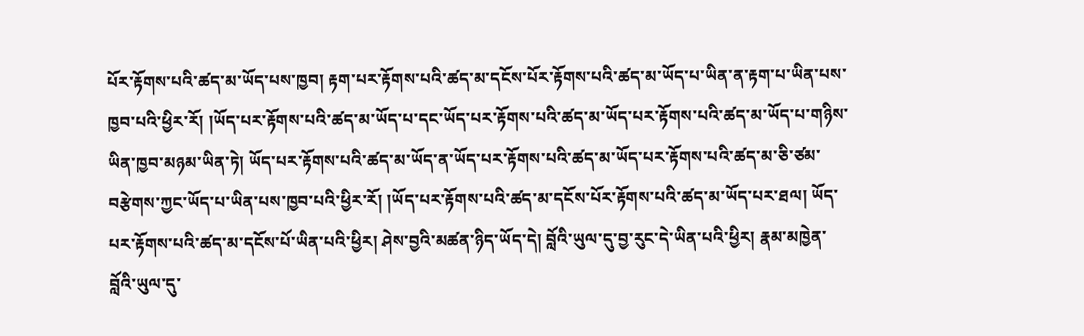པོར་རྟོགས་པའི་ཚད་མ་ཡོད་པས་ཁྱབ། རྟག་པར་རྟོགས་པའི་ཚད་མ་དངོས་པོར་རྟོགས་པའི་ཚད་མ་ཡོད་པ་ཡིན་ན་རྟག་པ་ཡིན་པས་ཁྱབ་པའི་ཕྱིར་རོ། །ཡོད་པར་རྟོགས་པའི་ཚད་མ་ཡོད་པ་དང་ཡོད་པར་རྟོགས་པའི་ཚད་མ་ཡོད་པར་རྟོགས་པའི་ཚད་མ་ཡོད་པ་གཉིས་ཡིན་ཁྱབ་མཉམ་ཡིན་ཏེ། ཡོད་པར་རྟོགས་པའི་ཚད་མ་ཡོད་ན་ཡོད་པར་རྟོགས་པའི་ཚད་མ་ཡོད་པར་རྟོགས་པའི་ཚད་མ་ཅི་ཙམ་བརྩེགས་ཀྱང་ཡོད་པ་ཡིན་པས་ཁྱབ་པའི་ཕྱིར་རོ། །ཡོད་པར་རྟོགས་པའི་ཚད་མ་དངོས་པོར་རྟོགས་པའི་ཚད་མ་ཡོད་པར་ཐལ། ཡོད་པར་རྟོགས་པའི་ཚད་མ་དངོས་པོ་ཡིན་པའི་ཕྱིར། ཤེས་བྱའི་མཚན་ཉིད་ཡོད་དེ། བློའི་ཡུལ་དུ་བྱ་རུང་དེ་ཡིན་པའི་ཕྱིར། རྣམ་མཁྱེན་བློའི་ཡུལ་དུ་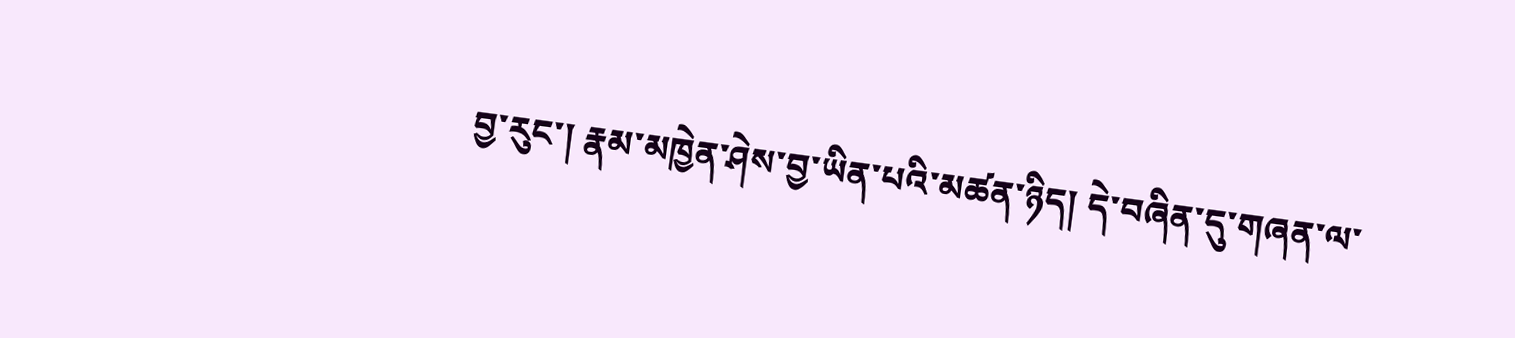བྱ་རུང་། རྣམ་མཁྱེན་ཤེས་བྱ་ཡིན་པའི་མཚན་ཉིད། དེ་བཞིན་དུ་གཞན་ལ་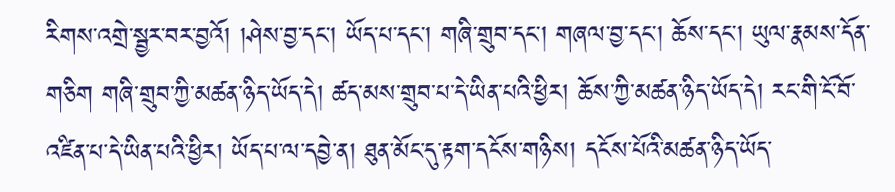རིགས་འགྲེ་སྦྱར་བར་བྱའོ། །ཤེས་བྱ་དང་། ཡོད་པ་དང་། གཞི་གྲུབ་དང་། གཞལ་བྱ་དང་། ཆོས་དང་། ཡུལ་རྣམས་དོན་གཅིག གཞི་གྲུབ་ཀྱི་མཚན་ཉིད་ཡོད་དེ། ཚད་མས་གྲུབ་པ་དེ་ཡིན་པའི་ཕྱིར། ཆོས་ཀྱི་མཚན་ཉིད་ཡོད་དེ། རང་གི་ངོ་བོ་འཛིན་པ་དེ་ཡིན་པའི་ཕྱིར། ཡོད་པ་ལ་དབྱེ་ན། ཐུན་མོང་དུ་རྟག་དངོས་གཉིས། དངོས་པོའི་མཚན་ཉིད་ཡོད་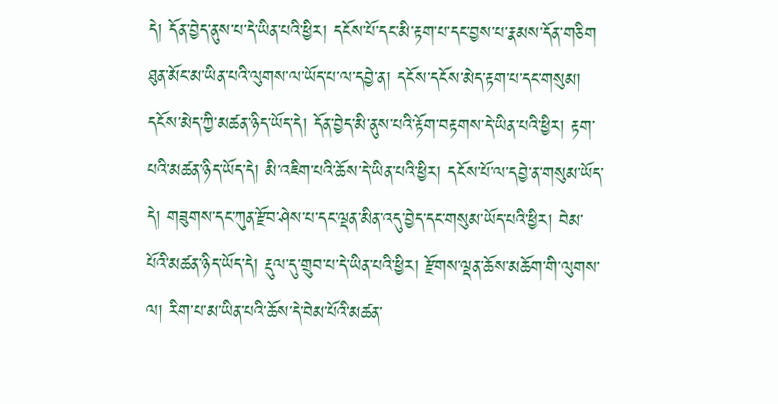དེ། དོན་བྱེད་ནུས་པ་དེ་ཡིན་པའི་ཕྱིར། དངོས་པོ་དང་མི་རྟག་པ་དང་བྱས་པ་རྣམས་དོན་གཅིག ཐུན་མོང་མ་ཡིན་པའི་ལུགས་ལ་ཡོད་པ་ལ་དབྱེ་ན། དངོས་དངོས་མེད་རྟག་པ་དང་གསུམ། དངོས་མེད་ཀྱི་མཚན་ཉིད་ཡོད་དེ། དོན་བྱེད་མི་ནུས་པའི་རྟོག་བརྟགས་དེ་ཡིན་པའི་ཕྱིར། རྟག་པའི་མཚན་ཉིད་ཡོད་དེ། མི་འཇིག་པའི་ཆོས་དེ་ཡིན་པའི་ཕྱིར། དངོས་པོ་ལ་དབྱེ་ན་གསུམ་ཡོད་དེ། གཟུགས་དང་ཀུན་རྫོབ་ཤེས་པ་དང་ལྡན་མིན་འདུ་བྱེད་དང་གསུམ་ཡོད་པའི་ཕྱིར། བེམ་པོའི་མཚན་ཉིད་ཡོད་དེ། རྡུལ་དུ་གྲུབ་པ་དེ་ཡིན་པའི་ཕྱིར། རྫོགས་ལྡན་ཆོས་མཆོག་གི་ལུགས་ལ། རིག་པ་མ་ཡིན་པའི་ཆོས་དེ་བེམ་པོའི་མཚན་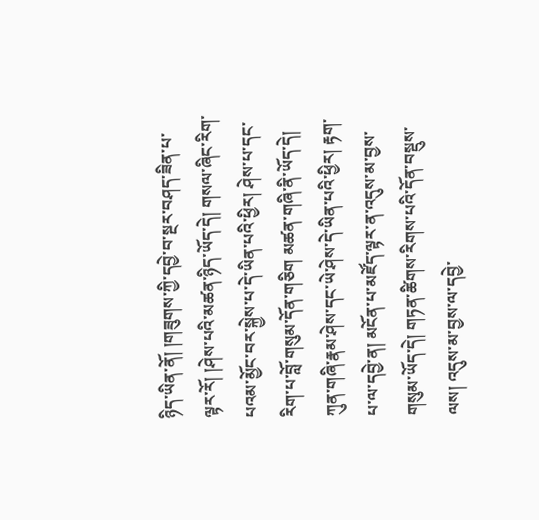ཉིད་ཡིན་ནོ། །གཟུགས་ཀྱི་དབྱེ་བ་སྔར་བཤད་ཟིན་པ་ལྟར་རོ། །ཤེས་པའི་མཚན་ཉིད་ཡོད་དེ། གསལ་ཞིང་རིག་པའམ་མྱོང་བར་སྐྱེས་པ་དེ་ཡིན་པའི་ཕྱིར། ཤེས་པ་དང་རིག་པ་བློ་གསུམ་དོན་གཅིག མཚན་གཞི་ནི་ཡོད་དེ། ཀུན་གཞི་རྣམ་ཤེས་དང་ཡེ་ཤེས་དེ་ཡིན་པའི་ཕྱིར། རྟག་པ་ལ་དབྱེ་ན། མངོན་པ་མཛོད་ལྟར་ན་འདུས་མ་བྱས་གསུམ་ཡོད་དེ། གཏན་ཚིགས་རིགས་པའི་དོན་བསྡུས་ལས། འདུས་མ་བྱས་ལ་དབྱེ་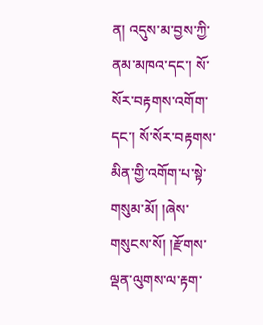ན། འདུས་མ་བྱས་ཀྱི་ནམ་མཁའ་དང་། སོ་སོར་བརྟགས་འགོག་དང་། སོ་སོར་བརྟགས་མིན་གྱི་འགོག་པ་སྟེ་གསུམ་མོ། །ཞེས་གསུངས་སོ། །རྫོགས་ལྡན་ལུགས་ལ་རྟག་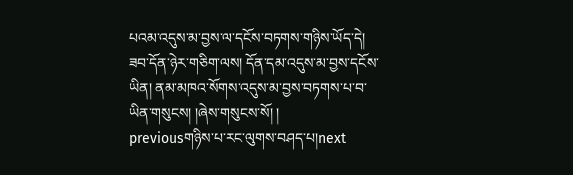པའམ་འདུས་མ་བྱས་ལ་དངོས་བཏགས་གཉིས་ཡོད་དེ། ཟབ་དོན་ཉེར་གཅིག་ལས། དོན་དམ་འདུས་མ་བྱས་དངོས་ཡིན། ནམ་མཁའ་སོགས་འདུས་མ་བྱས་བཏགས་པ་བ་ཡིན་གསུངས། །ཞེས་གསུངས་སོ། །
previousགཉིས་པ་རང་ལུགས་བཤད་པ།next